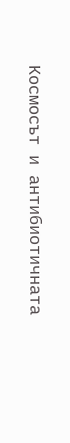Космосът и антибиотичната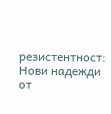резистентност: Нови надежди от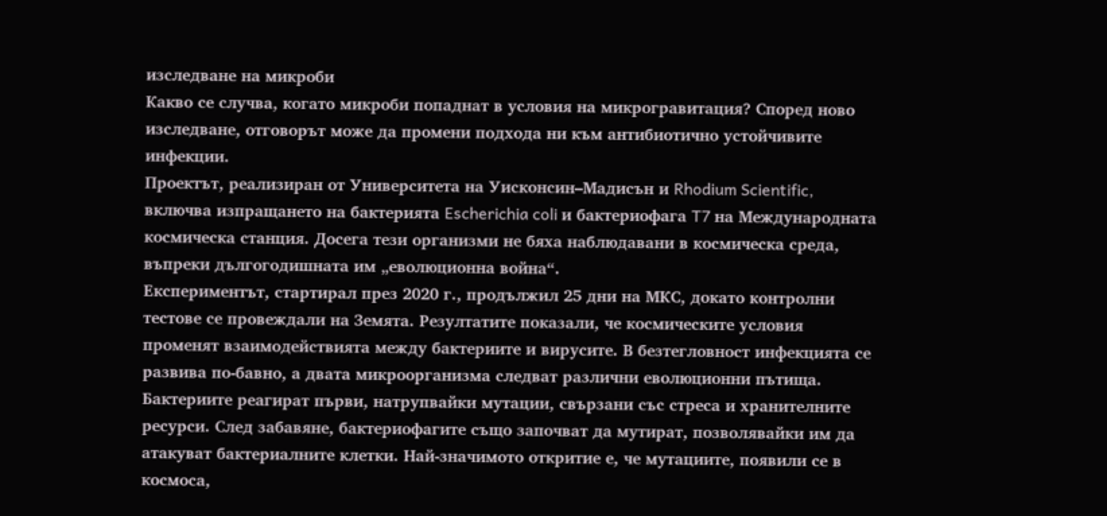изследване на микроби
Какво се случва, когато микроби попаднат в условия на микрогравитация? Според ново изследване, отговорът може да промени подхода ни към антибиотично устойчивите инфекции.
Проектът, реализиран от Университета на Уисконсин–Мадисън и Rhodium Scientific, включва изпращането на бактерията Escherichia coli и бактериофага T7 на Международната космическа станция. Досега тези организми не бяха наблюдавани в космическа среда, въпреки дългогодишната им „еволюционна война“.
Експериментът, стартирал през 2020 г., продължил 25 дни на МКС, докато контролни тестове се провеждали на Земята. Резултатите показали, че космическите условия променят взаимодействията между бактериите и вирусите. В безтегловност инфекцията се развива по-бавно, а двата микроорганизма следват различни еволюционни пътища.
Бактериите реагират първи, натрупвайки мутации, свързани със стреса и хранителните ресурси. След забавяне, бактериофагите също започват да мутират, позволявайки им да атакуват бактериалните клетки. Най-значимото откритие е, че мутациите, появили се в космоса,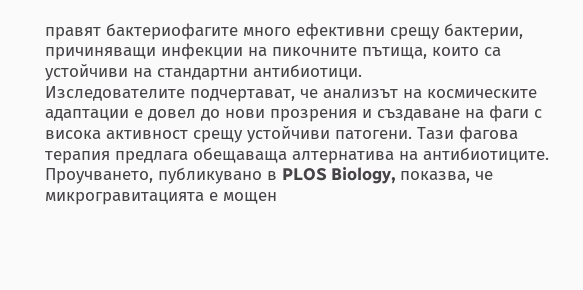правят бактериофагите много ефективни срещу бактерии, причиняващи инфекции на пикочните пътища, които са устойчиви на стандартни антибиотици.
Изследователите подчертават, че анализът на космическите адаптации е довел до нови прозрения и създаване на фаги с висока активност срещу устойчиви патогени. Тази фагова терапия предлага обещаваща алтернатива на антибиотиците.
Проучването, публикувано в PLOS Biology, показва, че микрогравитацията е мощен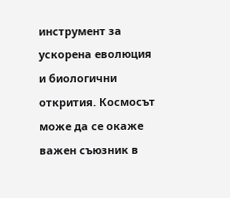инструмент за ускорена еволюция и биологични открития. Космосът може да се окаже важен съюзник в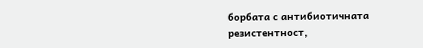борбата с антибиотичната резистентност,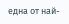една от най-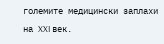големите медицински заплахи на XXI век.